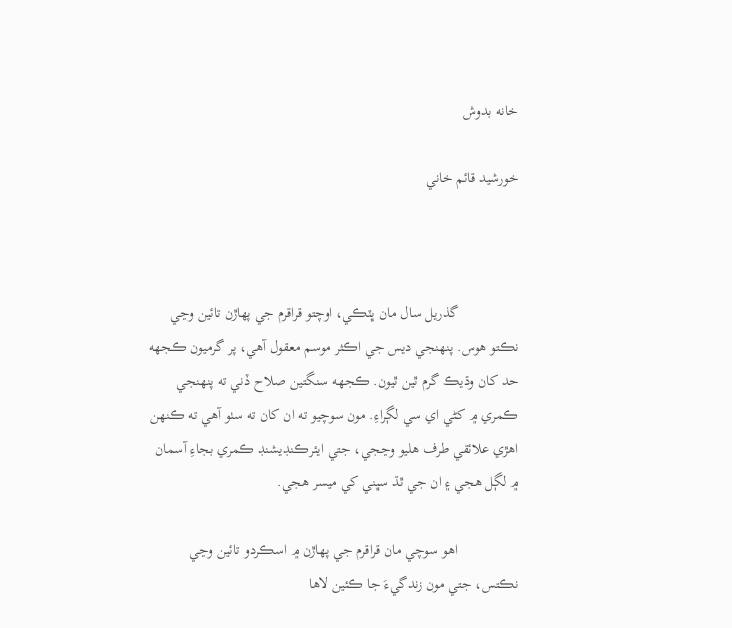خانه بدوش

خورشيد قائم خاني



                گذريل سال مان ڀٽڪي، اوچتو قراقرم جي پهاڙن تائين وڃي نڪتو هوس. پنهنجي ديس جي اڪثر موسم معقول آهي، پر گرميون ڪجهه حد کان وڌيڪ گرم ٿين ٿيون. ڪجهه سنگتين صلاح ڏني ته پنهنجي ڪمري ۾ کڻي اي سي لڳراءِ. مون سوچيو ته ان کان ته سٺو آهي ته ڪنهن اهڙي علائقي طرف هليو وڃجي، جتي ايئرڪنڊيشنڊ ڪمري بجاءِ آسمان ۾ لڳل هجي ۽ ان جي ٿڌ سڀني کي ميسر هجي.

                اهو سوچي مان قراقرم جي پهاڙن ۾ اسڪردو تائين وڃي نڪتس، جتي مون زندگيءَ جا ڪئين لاها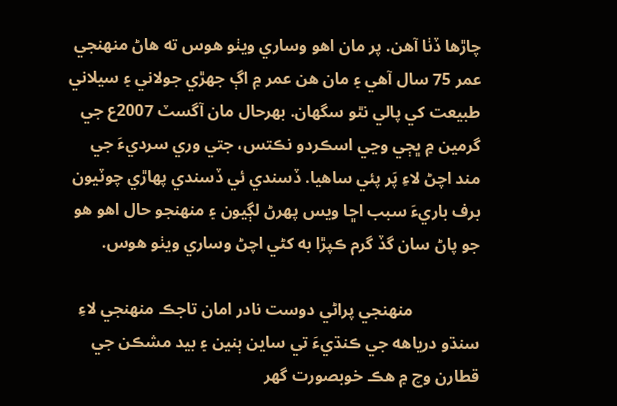چاڙها ڏٺا آهن. پر مان اهو وساري ويٺو هوس ته هاڻ منهنجي عمر 75 سال آهي ۽ مان هن عمر ۾ اڳ جهڙي جولاني ۽ سيلاني طبيعت کي پالي نٿو سگهان. بهرحال مان آگسٽ 2007ع جي گرمين ۾ ڀڄي وڃي اسڪردو نڪتس، جتي وري سرديءَ جي مند اچڻ لاءِ پَر پئي ساهيا. ڏسندي ئي ڏسندي پهاڙي چوٽيون برف باريءَ سبب اڇا ويس پهرڻ لڳيون ۽ منهنجو حال اهو هو جو پاڻ سان گڏ گرم ڪپڙا به کڻي اچڻ وساري ويٺو هوس.

                منهنجي پراڻي دوست نادر امان تاجڪ منهنجي لاءِ سنڌو درياهه جي ڪنڌيءَ تي ساين ٻنين ۽ بيد مشڪن جي قطارن وچ ۾ هڪ خوبصورت گهر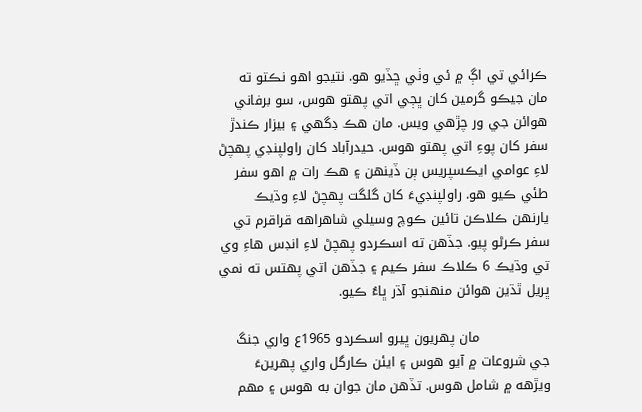ڪرائي تي اڳ ۾ ئي وٺي ڇڏيو هو. نتيجو اهو نڪتو ته مان جيڪو گرمين کان ڀڄي اتي پهتو هوس، سو برفاني هوائن جي ور چڙهي ويس. مان هڪ ڊگهي ۽ بيزار ڪندڙ سفر کان پوءِ اتي پهتو هوس. حيدرآباد کان راولپنڊي پهچڻ لاءِ عوامي ايڪسپريس ٻن ڏينهن ۽ هڪ رات ۾ اهو سفر طئي ڪيو هو. راولپنڊيءَ کان گلگت پهچڻ لاءِ وڌيڪ يارنهن ڪلاڪن تائين ڪوچ وسيلي شاهراهه قراقرم تي سفر ڪرڻو پيو. جڏهن ته اسڪردو پهچڻ لاءِ انڊس هاءِ وي تي وڌيڪ 6 ڪلاڪ سفر ڪيم ۽ جڏهن اتي پهتس ته نمي ڀريل ٿڌين هوائن منهنجو آڌر ڀاءُ ڪيو.

                مان پهريون ڀيرو اسڪردو 1965ع واري جنگ جي شروعات ۾ آيو هوس ۽ ايئن ڪارگل واري پهرينءَ ويڙهه ۾ شامل هوس. تڏهن مان جوان به هوس ۽ مهم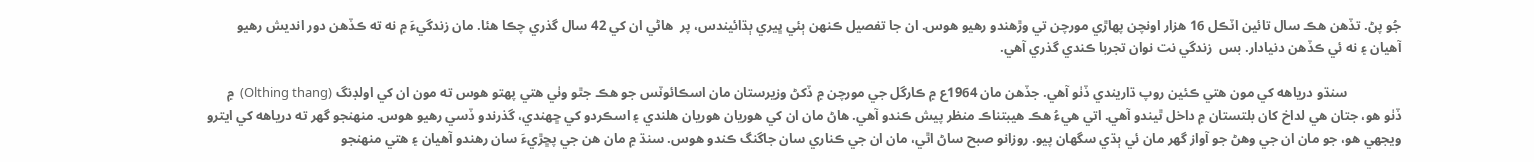جُو پڻ. تڏهن هڪ سال تائين اٽڪل 16 هزار اونچن پهاڙي مورچن تي وڙهندو رهيو هوس. ان جا تفصيل ڪنهن ٻئي ڀيري ٻڌائيندس، پر  هاڻي ان کي 42 سال گذري چڪا هئا. مان زندگيءَ ۾ نه ته ڪڏهن دور انديش رهيو آهيان ۽ نه ئي ڪڏهن دنيادار. بس  زندگي نت نوان تجربا ڪندي گذري آهي.

                سنڌو درياهه کي مون هتي ڪئين روپ ڌاريندي ڏٺو آهي. جڏهن مان 1964ع ۾ ڪارگل جي مورچن ۾ ڏکڻ وزيرستان مان اسڪائوٽس جو هڪ جٿو وٺي هتي پهتو هوس ته مون ان کي اولڊنگ (Olthing thang)  ۾ ڏٺو هو، جتان هي لداخ کان بلتستان ۾ داخل ٿيندو آهي. اتي هيءُ هڪ هيبتناڪ منظر پيش ڪندو آهي. هاڻ مان ان کي هوريان هوريان هلندي ۽ اسڪردو کي ڇهندي، گذرندو ڏسي رهيو هوس. منهنجو گهر ته درياهه کي ايترو ويجهي هو، جو مان ان جي وهڻ جو آواز گهر مان ئي ٻڌي سگهان پيو. روزانو صبح ساڻ اٿي، مان ان جي ڪناري سان جاگنگ ڪندو هوس. سنڌ ۾ مان هن جي پڇڙيءَ سان رهندو آهيان ۽ هتي منهنجو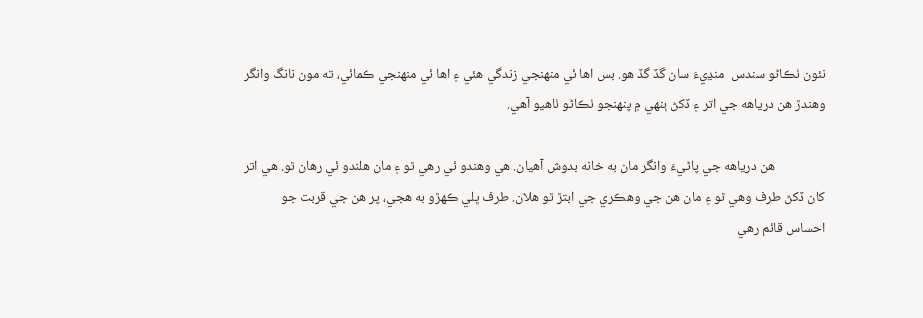نئون ٺڪاڻو سندس  منڍيءَ سان گڏ گڏ هو. بس اها ئي منهنجي زندگي هئي ۽ اها ئي منهنجي ڪمائي، ته مون نانگ وانگر وهندڙ هن درياهه جي اتر ۽ ڏکڻ ٻنهي ۾ پنهنجو ٺڪاڻو ٺاهيو آهي.

                هن درياهه جي پاڻيءَ وانگر مان به خانه بدوش آهيان. هي وهندو ئي رهي ٿو ۽ مان هلندو ئي رهان ٿو. هي اتر کان ڏکڻ طرف وهي ٿو ۽ مان هن جي وهڪري جي ابتڙ ٿو هلان. طرف ڀلي ڪهڙو به هجي، پر هن جي قربت جو احساس قائم رهي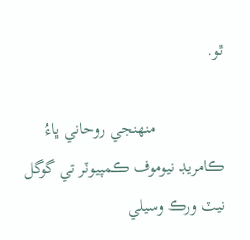ٿو.

                منهنجي روحاني ڀاءُ ڪامريڊ نيوموف ڪمپيوٽر تي گوگل نيٽ ورڪ وسيلي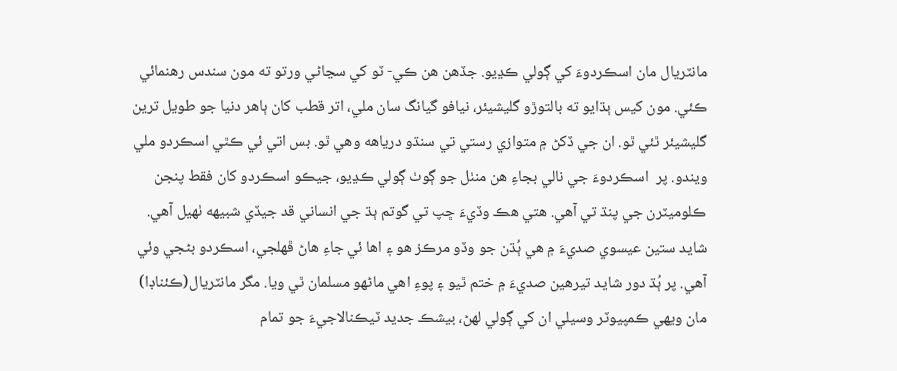مانٽريال مان اسڪردوءَ کي ڳولي ڪڍيو. جڏهن هن ڪي- ٽو کي سڃاڻي ورتو ته مون سندس رهنمائي ڪئي. مون کيس ٻڌايو ته بالتوڙو گليشيئر، نيافو گيانگ سان ملي، اتر قطب کان ٻاهر دنيا جو طويل ترين گليشيئر ٿئي ٿو. ان جي ڏکڻ ۾ متوازي رستي تي سنڌو درياهه وهي ٿو. بس اتي ئي ڪٿي اسڪردو ملي ويندو. پر  اسڪردوءَ جي نالي بجاءِ هن منٺل جو ڳوٺ ڳولي ڪڍيو، جيڪو اسڪردو کان فقط پنجن ڪلوميٽرن جي پنڌ تي آهي. هتي هڪ وڏيءَ ڇپ تي گوتم ٻڌ جي انساني قد جيڏي شبيهه ٺهيل آهي. شايد ستين عيسوي صديءَ ۾ هي ٻُڌن جو وڏو مرڪز هو ۽ اها ئي جاءِ هاڻ ڦهلجي، اسڪردو بڻجي وئي آهي. پر ٻُڌ دور شايد تيرهين صديءَ ۾ ختم ٿيو ۽ پوءِ اهي ماڻهو مسلمان ٿي ويا. مگر مانٽريال(ڪئناڊا) مان ويهي ڪمپيوٽر وسيلي ان کي ڳولي لهڻ، بيشڪ جديد ٽيڪنالاجيءَ جو تمام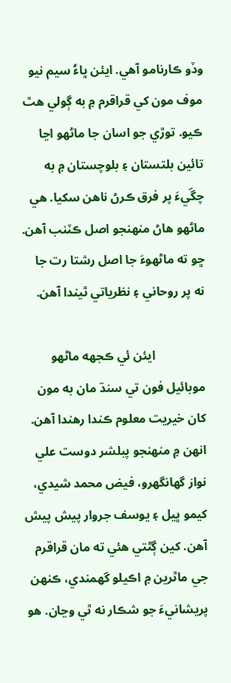وڏو ڪارنامو آهي. ايئن ڀاءُ سيم نيو موف مون کي قراقرم ۾ به ڳولي هٿ ڪيو. توڙي جو اسان جا ماڻهو اڃا تائين بلتستان ۽ بلوچستان ۾ به چڱيءَ پر فرق ڪرڻ ناهن سکيا. هي ماڻهو هاڻ منهنجو اصل ڪٽنب آهن. ڇو ته ماڻهوءَ جا اصل رشتا رت جا نه پر روحاني ۽ نظرياتي ٿيندا آهن.

                ايئن ئي ڪجهه ماڻهو موبائيل فون تي سنڌ مان به مون کان خيريت معلوم ڪندا رهندا آهن. انهن ۾ منهنجو پبلشر دوست علي نواز گهانگهرو، فيض محمد شيدي، کيمو ڀيل ۽ يوسف جروار پيش پيش آهن. کين ڳڻتي هئي ته مان قراقرم جي ماٿرين ۾ اڪيلو گهمندي، ڪنهن پريشانيءَ جو شڪار نه ٿي وڃان. هو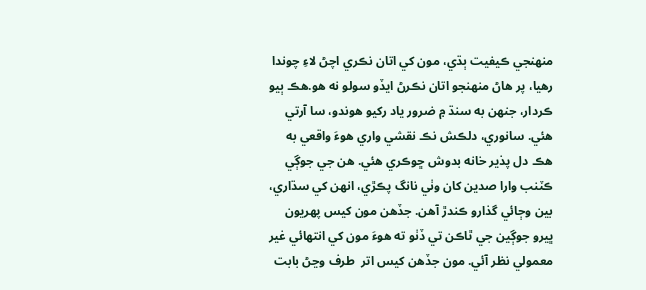منهنجي ڪيفيت ٻڌي، مون کي اتان نڪري اچڻ لاءِ چوندا رهيا، پر هاڻ منهنجو اتان نڪرڻ ايڏو سولو نه هو.هڪ ٻيو ڪردار، جنهن به سنڌ ۾ ضرور ياد رکيو هوندو، سا آرتي هئي. سانوري، دلڪش نڪ نقشي واري هوءَ واقعي به هڪ دل پذير خانه بدوش ڇوڪري هئي. هن جي جوڳي ڪٽنب وارا صدين کان وٺي نانگ پڪڙي، انهن کي سڌاري، بين وڄائي گذارو ڪندڙ آهن. جڏهن مون کيس پهريون ڀيرو جوڳين جي ٿاڪن تي ڏٺو ته هوءَ مون کي انتهائي غير معمولي نظر آئي. مون جڏهن کيس اتر  طرف وڃڻ بابت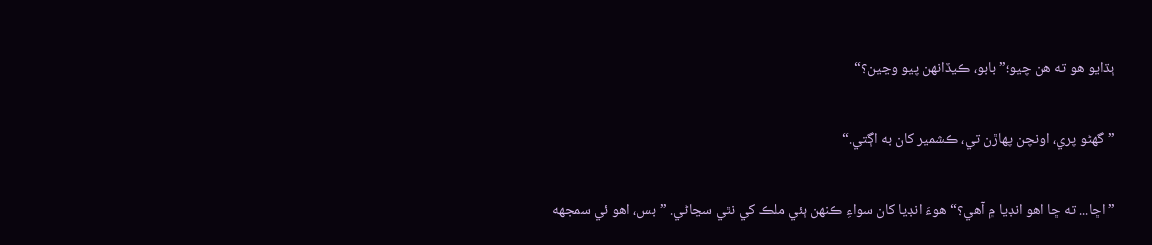ٻڌايو هو ته هن چيو؛” بابو، ڪيڏانهن پيو وڃين؟“

”گهڻو پري، اونچن پهاڙن تي، ڪشمير کان به اڳتي.“

”اڇا... ته ڇا اهو انڊيا ۾ آهي؟“ هوءَ انڊيا کان سواءِ ڪنهن ٻئي ملڪ کي نٿي سڃاڻي. ”بس، اهو ئي سمجهه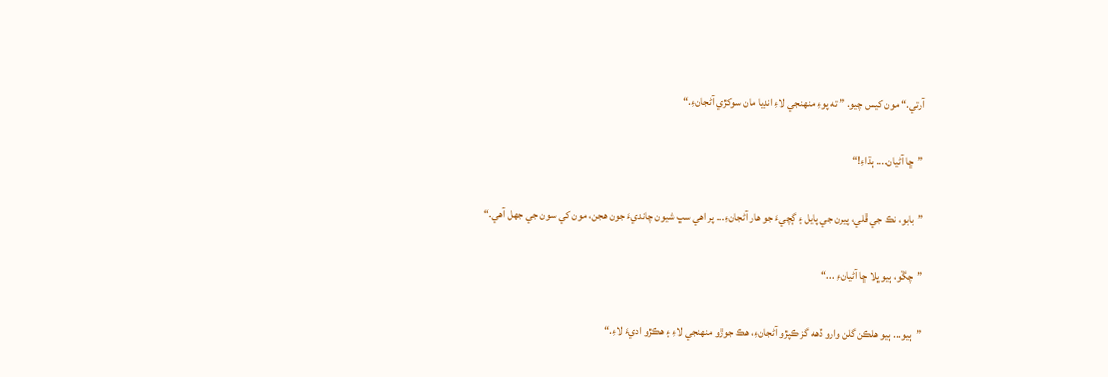آرتي.“ مون کيس چيو. ” ته پوءِ منهنجي لاءِ انڊيا مان سوکڙي آڻجانءِ.“

”ڇا آڻيان.... ٻڌاءِ!“

”بابو، نڪ جي ڦلي، پيرن جي پايل ۽ ڳچيءَ جو هار آڻجانءِ... پر اهي سڀ شيون چانديءَ جون هجن، مون کي سون جي جهل آهي.“

”چڱو، ٻيو ڀلا ڇا آڻيانءِ ...“

”ٻيو... ٻيو هلڪن گلن وارو ڏهه گز ڪپڙو آڻجانءِ، هڪ جوڙو منهنجي لاءِ ۽ هڪڙو اديءَ لاءِ.“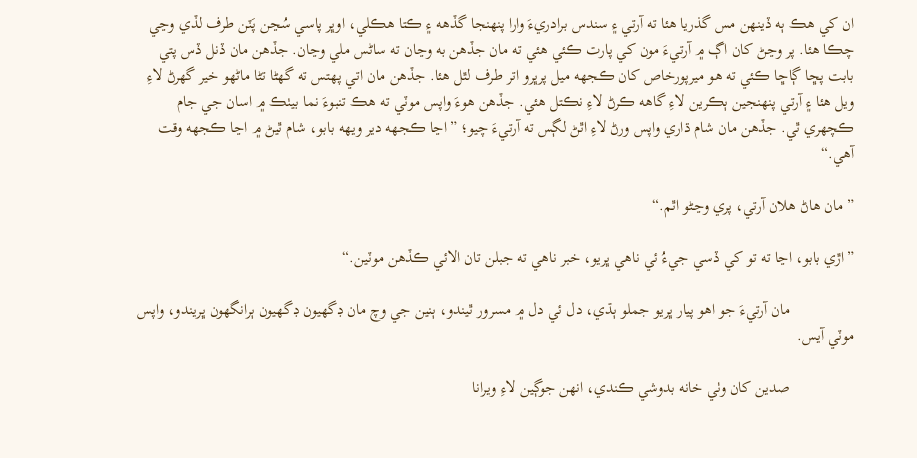ان کي هڪ ٻه ڏينهن مس گذريا هئا ته آرتي ۽ سندس برادريءَ وارا پنهنجا گڏهه ۽ ڪتا هڪلي، اوڀر پاسي سُڃن پَٽن طرف لڏي وڃي چڪا هئا. پر وڃڻ کان اڳ ۾ آرتيءَ مون کي پارت ڪئي هئي ته مان جڏهن به وڃان ته ساڻس ملي وڃان. جڏهن مان ڏنل ڏس پتي بابت پڇا ڳاڇا ڪئي ته هو ميرپورخاص کان ڪجهه ميل پرڀرو اتر طرف لٿل هئا. جڏهن مان اتي پهتس ته گهڻا تڻا ماڻهو خير گهرڻ لاءِ ويل هئا ۽ آرتي پنهنجين ٻڪرين لاءِ گاهه ڪرڻ لاءِ نڪتل هئي. جڏهن هوءَ واپس موٽي ته هڪ تنبوءَ نما بيٺڪ ۾ اسان جي جام ڪچهري ٿي. جڏهن مان شام ڌاري واپس ورڻ لاءِ اٿڻ لڳس ته آرتيءَ چيو؛ ”اڃا ڪجهه دير ويهه بابو، شام ٿيڻ ۾ اڃا ڪجهه وقت آهي.“

”مان هاڻ هلان آرتي، پري وڃڻو اٿم.“

”اڙي بابو، اڃا ته تو کي ڏسي جيءُ ئي ناهي ڀريو، خبر ناهي ته جبلن تان الائي ڪڏهن موٽين.“

                مان آرتيءَ جو اهو پيار ڀريو جملو ٻڌي، دل ئي دل ۾ مسرور ٿيندو، ٻنين جي وچ مان ڊگهيون ڊگهيون ٻرانگهون ڀريندو، واپس موٽي آيس.

                صدين کان وٺي خانه بدوشي ڪندي، انهن جوڳين لاءِ ويرانا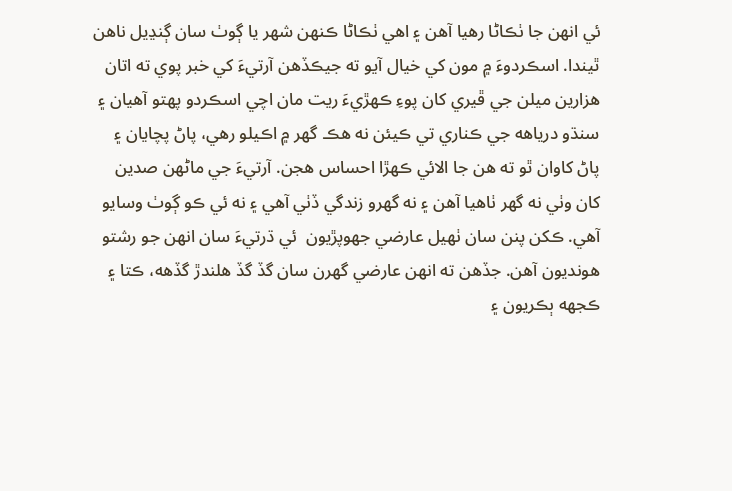ئي انهن جا ٺڪاڻا رهيا آهن ۽ اهي ٺڪاڻا ڪنهن شهر يا ڳوٺ سان ڳنڍيل ناهن ٿيندا. اسڪردوءَ ۾ مون کي خيال آيو ته جيڪڏهن آرتيءَ کي خبر پوي ته اتان هزارين ميلن جي ڦيري کان پوءِ ڪهڙيءَ ريت مان اچي اسڪردو پهتو آهيان ۽ سنڌو درياهه جي ڪناري تي ڪيئن نه هڪ گهر ۾ اڪيلو رهي، پاڻ پچايان ۽ پاڻ کاوان ٿو ته هن جا الائي ڪهڙا احساس هجن. آرتيءَ جي ماڻهن صدين کان وٺي نه گهر ٺاهيا آهن ۽ نه گهرو زندگي ڏٺي آهي ۽ نه ئي ڪو ڳوٺ وسايو آهي. ڪکن پنن سان ٺهيل عارضي جهوپڙيون  ئي ڌرتيءَ سان انهن جو رشتو هونديون آهن. جڏهن ته انهن عارضي گهرن سان گڏ گڏ هلندڙ گڏهه، ڪتا ۽ ڪجهه ٻڪريون ۽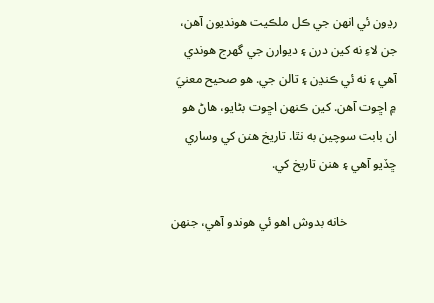رڍون ئي انهن جي ڪل ملڪيت هونديون آهن، جن لاءِ نه کين درن ۽ ديوارن جي گهرج هوندي آهي ۽ نه ئي ڪنڍن ۽ تالن جي. هو صحيح معنيَ ۾ اڇوت آهن. کين ڪنهن اڇوت بڻايو، هاڻ هو ان بابت سوچين به نٿا. تاريخ هنن کي وساري ڇڏيو آهي ۽ هنن تاريخ کي.

                خانه بدوش اهو ئي هوندو آهي، جنهن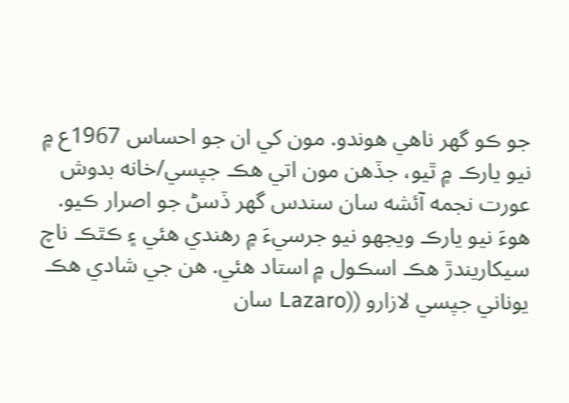جو ڪو گهر ناهي هوندو. مون کي ان جو احساس 1967ع ۾ نيو يارڪ ۾ ٿيو، جڏهن مون اتي هڪ جپسي/خانه بدوش عورت نجمه آئشه سان سندس گهر ڏسڻ جو اصرار ڪيو. هوءَ نيو يارڪ ويجهو نيو جرسيءَ ۾ رهندي هئي ۽ ڪٿڪ ناچ سيکاريندڙ هڪ اسڪول ۾ استاد هئي. هن جي شادي هڪ يوناني جپسي لازارو ((Lazaro سان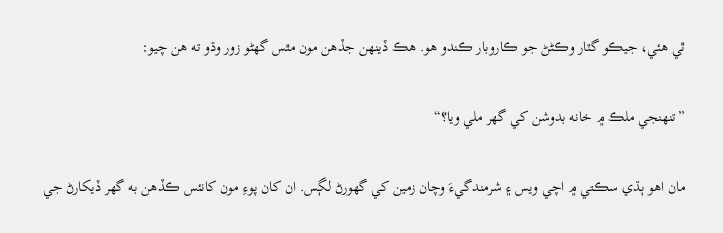ٿي هئي، جيڪو گٽار وڪڻڻ جو ڪاروبار ڪندو هو. هڪ ڏينهن جڏهن مون مٿس گهڻو زور وڌو ته هن چيو:

”تنهنجي ملڪ ۾ خانه بدوشن کي گهر ملي ويا؟“

مان اهو ٻڌي سڪتي ۾ اچي ويس ۽ شرمندگيءَ وچان زمين کي گهورڻ لڳس. ان کان پوءِ مون کانئس ڪڏهن به گهر ڏيکارڻ جي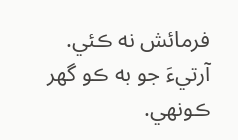فرمائش نه ڪئي. آرتيءَ جو به ڪو گهر ڪونهي.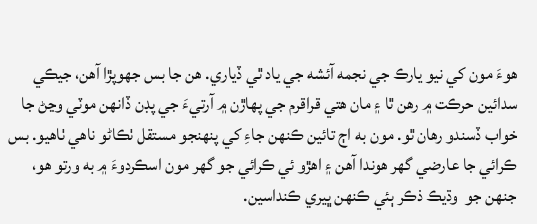هوءَ مون کي نيو يارڪ جي نجمه آئشه جي ياد ٿي ڏياري. هن جا بس جهوپڙا آهن، جيڪي سدائين حرڪت ۾ رهن ٿا ۽ مان هتي قراقرم جي پهاڙن ۾ آرتيءَ جي پڊن ڏانهن موٽي وڃڻ جا خواب ڏسندو رهان ٿو. مون به اڄ تائين ڪنهن جاءِ کي پنهنجو مستقل ٺڪاڻو ناهي ٺاهيو. بس ڪرائي جا عارضي گهر هوندا آهن ۽ اهڙو ئي ڪرائي جو گهر مون اسڪردوءَ ۾ به ورتو هو، جنهن جو  وڌيڪ ذڪر ٻئي ڪنهن ڀيري ڪنداسين.